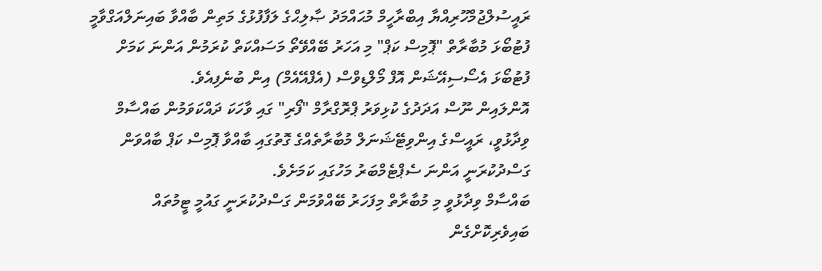ރައީސުލްޖުމްހޫރިއްޔާ އިބްރާހީމް މުޙައްމަދު ޞާލިޙްގެ ލަފާފުޅުގެ މަތިން ބާއްވާ ބައިނަލްއަގްވާމީ ފުޓުބޯޅަ މުބާރާތް "ޕޮމިސް ކަޕް" މި އަހަރު ބޭއްވޭތޯ މަސައްކަތް ކުރަމުން އަންނަ ކަމަށް ފުޓުބޯޅަ އެސޯސިއޭޝަން އޮފް މޯލްޑިވްސް (އެފްއޭއެމް) އިން ބުނެފިއެވެ.
އޮންލައިން ނޫސް އަދަދުގެ ކުޅިވަރު ޕްރޮގްރާމް "ފޯރި" ގައި ވާހަކަ ދައްކަވަމުން ބައްސާމް ވިދާޅުވީ، ރައީސްގެ އިންވިޓޭޝަނަލް މުބާރާތެއްގެ ގޮތުގައި ބާއްވާ ޕޮމިސް ކަޕް ބާއްވަން ގަސްދުކުރަނީ އަންނަ ސެޕްޓެމްބަރު މަހުގައި ކަމަށެވެ.
ބައްސާމް ވިދާޅުވީ މި މުބާރާތް މިފަހަރު ބޭއްވުމަން ގަސްދުކުރަނީ ގައުމީ ޓީމުތައް ބައިވެރިކޮށްގެން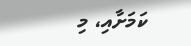ކަމަށާއި، މި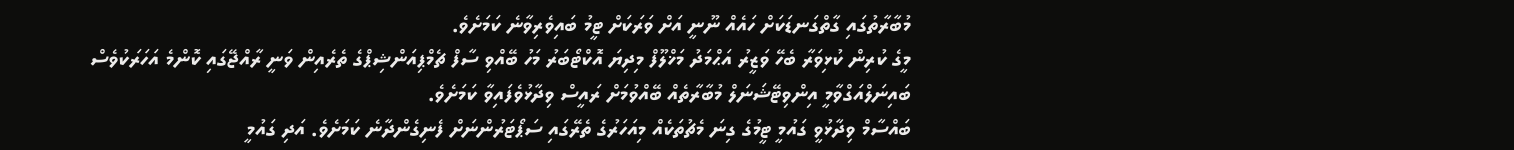މުބާރާތުގައި ގާތްގަނޑަކަށް ހައެއް ނޫނީ އަށް ވަރަކަށް ޓީމު ބައިވެރިވާނެ ކަމަށެވެ.
މީގެ ކުރިން ކުޅިވަރާ ބެހޭ ވަޒީރު އަޙްމަދު މަޚްލޫފް މިދިޔަ އޮކްޓޯބަރު މަހު ބޭއްވި ސާފް ޗެމްޕިއަންޝިޕްގެ ތެރެއިން ވަނީ ރާއްޖޭގައި ކޮންމެ އަހަރަކުވެސް ބައިނަލްއަގްވާމީ އިންވިޓޭޝަނަލް މުބާރާތެއް ބޭއްވުމަށް ރައީސް ވިދާޅުވެފައިވާ ކަމަށެވެ.
ބައްސާމް ވިދާޅުވީ ގައުމީ ޓީމުގެ ގިނަ މެޗުތަކެއް މިއަހަރުގެ ތެރޭގައި ސަޕޯޓަރުންނަށް ފެނިގެންދާނެ ކަމަށެވެ. އަދި ގައުމީ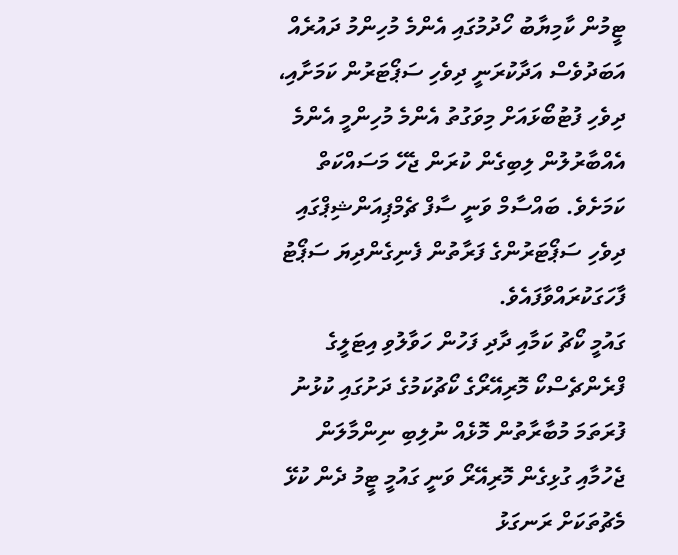ޓީމުން ކާމިޔާބު ހޯދުމުގައި އެންމެ މުހިންމު ދައުރެއް އަބަދުވެސް އަދާކުރަނީ ދިވެހި ސަޕޯޓަރުން ކަމަށާއި، ދިވެހި ފުޓުބޯޅައަށް މިވަގުތު އެންމެ މުހިންމީ އެންމެ އެއްބާރުލުން ލިބިގެން ކުރަން ޖެހޭ މަސައްކަތް ކަމަށެވެ. ބައްސާމް ވަނީ ސާފް ޗެމްޕިއަންޝިޕްގައި ދިވެހި ސަޕޯޓަރުންގެ ފަރާތުން ފެނިގެންދިޔަ ސަޕޯޓު ފާހަގަކުރައްވާފައެވެ.
ގައުމީ ކޯޗު ކަމާއި ދާދި ފަހުން ހަވާލުވި އިޓަލީގެ ފްރެންޗެސްކޯ މޮރިއޭރޯގެ ކޯޗުކަމުގެ ދަށުގައި ކުޅުނު ފުރަތަމަ މުބާރާތުން މޮޅެއް ނުލިބި ނިންމާލަން ޖެހުމާއި ގުޅިގެން މޮރިއޭރޯ ވަނީ ގައުމީ ޓީމު ދެން ކުޅޭ މެޗުތަކަށް ރަނގަޅު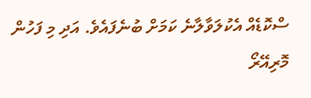ސްކޮޑެއް އެކުލަވާލާނެ ކަމަށް ބުނެފައެވެ. އަދި މި ފަހުން މޮރިއޭރޯ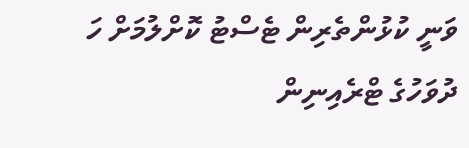ވަނީ ކުޅުންތެރިން ޓެސްޓު ކޮށްލުމަށް ހަ ދުވަހުގެ ޓްރެއިނިން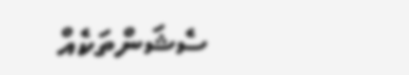ސެޝަންތަކެއް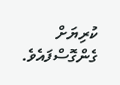ކުރިޔަށް ގެންގޮސްފައެވެ.